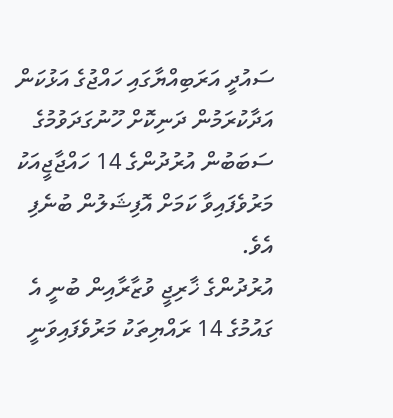ސައުދީ އަރަބިއްޔާގައި ހައްޖުގެ އަޅުކަން އަދާކުރަމުން ދަނިކޮށް ހޫނުގަދަވުމުގެ ސަބަބުން އުރުދުންގެ 14 ހައްޖާޖީއަކު މަރުވެފައިވާ ކަމަށް އޮފިޝަލުން ބުނެފި އެވެ.
އުރުދުންގެ ޚާރިޖީ ވުޒާރާއިން ބުނީ އެ ގައުމުގެ 14 ރައްޔިތަކު މަރުވެފައިވަނީ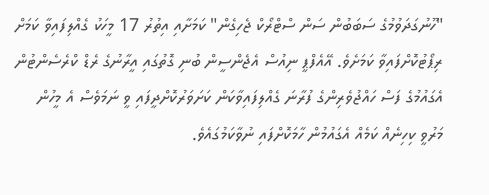"ހޫނުގަދަވުމުގެ ސަބަބުން ސަން ސްޓްރޯކް ޖެހިގެން" ކަމަށާއި އިތުރު 17 މީހަކު ގެއްލިފައިވާ ކަމަށް ރިޕޯޓުކޮށްފައިވާ ކަމަށެވެ. އޭއެފްޕީ ނިއުސް އެޖެންސީން ބުނި ގޮތުގައި އީރާނުގެ ރެޑް ކްރެސެންޓުން އެގައުމުގެ ފަސް ހައްޖުވެރިންގެ ފުރާނަ ގެއްލިފައިވާކަން ކަށަވަރުކޮށްދީފައި ވީ ނަމަވެސް އެ މީހުން މަރުވީ ކިހިނެއް ކަމެއް އެގައުމުން ހާމަކޮށްފައި ނުވާކަމުގައެވެ.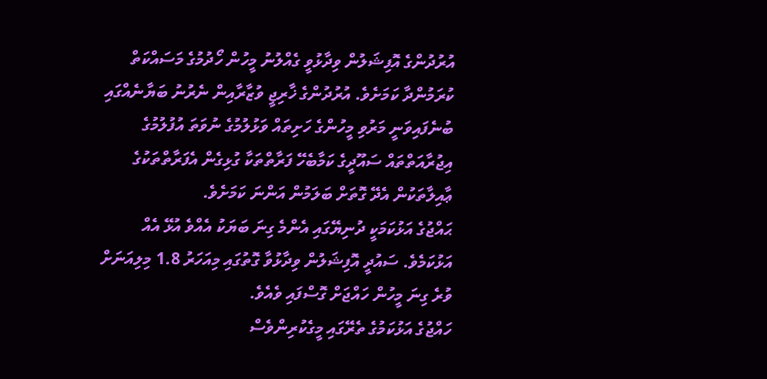އުރުދުންގެ އޮފިޝަލުން ވިދާޅުވީ ގެއްލުނު މީހުން ހޯދުމުގެ މަސައްކަތް ކުރަމުންދާ ކަމަށެވެ. އުރުދުންގެ ޚާރިޖީ ވުޒާރާއިން ނެރުނު ބަޔާނެއްގައި ބުނެފައިވަނީ މަރުވި މީހުންގެ ހަށިތައް ވަޅުލުމުގެ ނުވަތަ އުފުލުމުގެ އިޖުރާއަތްތައް ސައޫދީގެ ކަމާބެހޭ ފަރާތްތަކާ ގުޅިގެން އެފަރާތްތަކުގެ ޢާއިލާތަކުން އެދޭ ގޮތަށް ބަލަމުން އަންނަ ކަމަށެވެ.
ޙައްޖުގެ އަޅުކަމަކީ ދުނިޔޭގައި އެންމެ ގިނަ ބަޔަކު އެއްވެ އުޅޭ އެއް އަޅުކަމެވެ. ސައުދީ އޮފިޝަލުން ވިދާޅުވާ ގޮތުގައި މިއަހަރު 1.8 މިލިއަނަށް ވުރެ ގިނަ މީހުން ހައްޖަށް ގޮސްފައި ވެއެވެ.
ހައްޖުގެ އަޅުކަމުގެ ތެރޭގައި މީގެކުރިންވެސް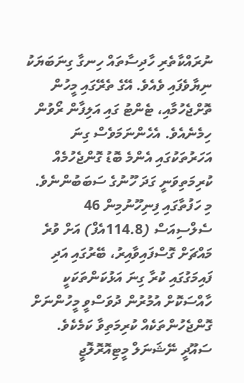ނުރައްކާތެރި ހާދިސާތައް ހިނގާ ގިނަބަޔަކު ނިޔާވެފައި ވެއެވެ. އޭގެ ތެރޭގައި މީހުން ތޮށްޖެހުމާއި، ޓެންޓު ގައި އަލިފާން ރޯވުން ހިމެނެއެވެ. އެހެންނަމަވެސް ގިނަ އަހަރުތަކުގައި އެންމެ ބޮޑު ގޮންޖެހުމެއް ކުރިމަތިވަނީ ގަދަ ހޫނުގެ ސަބަބުންނެވެ.
މި ހަފުތާގައި ފިނިހޫނުމިން 46 ސެލްސިއަސް (114.8އެފް) އަށް ވުރެ މައްޗަށް ގޮސްފައިވާއިރު، ބޭރުގައި އަދި ފައިމަގުގައި ކުރާ ގިނަ އަޅުކަންތަކަކީ ހާއްސަކޮށް އުމުރުން ދުވަސްވީ މީހުންނަށް ގޮންޖެހުންތަކެއް ކުރިމަތިވާ ކަމެކެވެ. ސައޫދީ ނޭޝަނަލް މީޓިއޮރޮލޮޖީ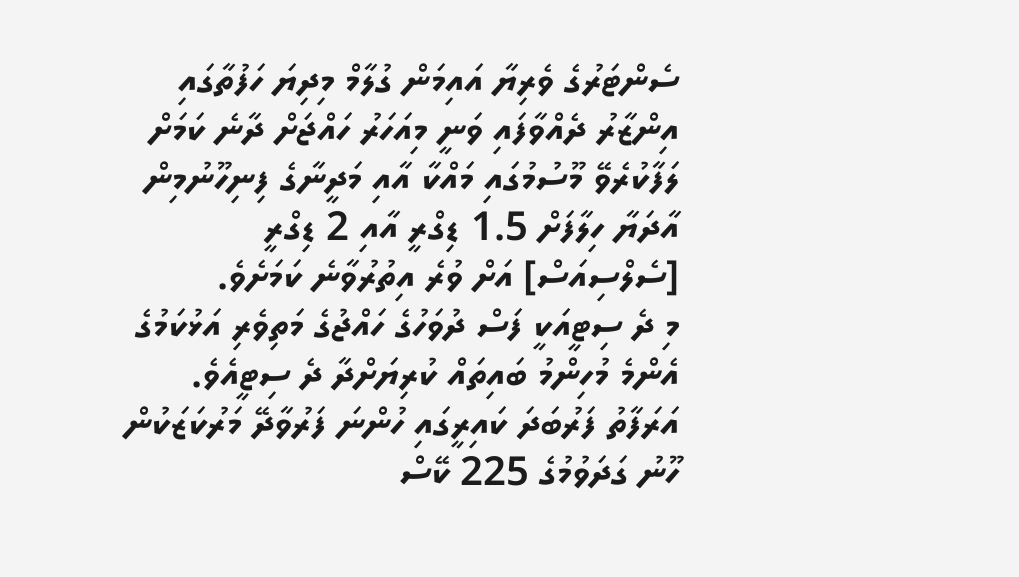ސެންޓަރުގެ ވެރިޔާ އައިމަން ގުލާމް މިދިޔަ ހަފުތާގައި އިންޒާރު ދެއްވާފައި ވަނީ މިއަހަރު ހައްޖަށް ދާނެ ކަމަށް ލަފާކުރެވޭ މޫސުމުގައި މައްކާ އާއި މަދީނާގެ ފިނިހޫނުމިން އާދަޔާ ހިލާފަށް 1.5 ޑިގްރީ އާއި 2 ޑިގްރީ [ސެލްސިއަސް] އަށް ވުރެ އިތުރުވާނެ ކަމަށެވެ.
މި ދެ ސިޓީއަކީ ފަސް ދުވަހުގެ ހައްޖުގެ މަތިވެރި އަޅުކަމުގެ އެންމެ މުހިންމު ބައިތައް ކުރިޔަށްދާ ދެ ސިޓީއެވެ. އަރަފާތު ފަރުބަދަ ކައިރީގައި ހުންނަ ފަރުވާދޭ މަރުކަޒަކުން ހޫނު ގަދަވުމުގެ 225 ކޭސް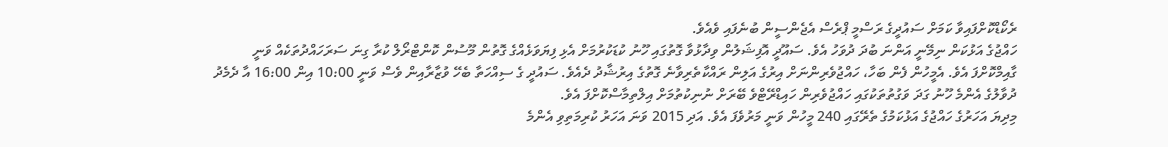ރެކޯޑްކޮށްފައިވާ ކަމަށް ސައުދީގެ ރަސްމީ ޕްރެސް އެޖެންސީން ބުނެފައި ވެއެވެ.
ހައްޖުގެ އަޅުކަން ނިމޭނީ އަންނަ ބުދަ ދުވަހު އެވެ. ސައޫދީ އޮފިޝަލުން ވިދާޅުވާ ގޮތުގައި ހޫނު ކުޑަކުރުމަށް އެޅި ފިޔަވަޅެއްގެ ގޮތުން މޫސުން ކޮންޓްރޯލް ކުރާ ގިނަ ސަރަހައްދުތަކެއް ވަނީ ގާއިމްކޮށްފަ އެވެ. އެމީހުން ފެން ބަހާ، ހައްޖުވެރިންނަށް އިރުގެ އަލިން ރައްކާތެރިވާނެ ގޮތުގެ އިރުޝާދު ދެއެވެ. ސައުދީ ގެ ސިއްހަތާ ބެހޭ ވުޒާރާއިން ވެސް ވަނީ 10:00 އިން 16:00 އާ ދެމެދު ދުވާލުގެ އެންމެ ހޫނު ގަދަ ވަގުތުތަކުގައި ހައްޖުވެރިން ހައިޑްރޭޓްވެ ބޭރަށް ނުނިކުތުމަށް އިލްތިމާސްކޮށްފަ އެވެ.
މިދިޔަ އަހަރުގެ ހައްޖުގެ އަޅުކަމުގެ ތެރޭގައި 240 މީހުން ވަނީ މަރުވެފަ އެވެ. އަދި 2015 ވަނަ އަހަރު ކުރިމަތިވި އެންމެ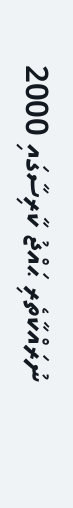ނުރައްކާތެރި ޙައްޖު ކާރިސާގައި 2000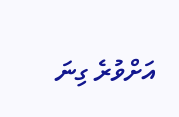އަށްވުރެ ގިނަ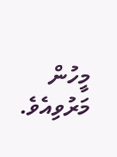މީހުން މަރުވިއެވެ.